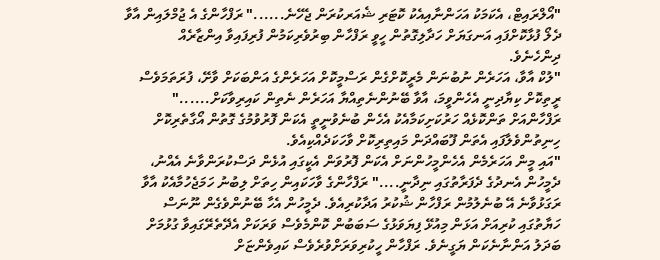"އޯލްރައިޓް، އެކަމަކު އަހަންނާއިއެކު ކޮޓަރި ޝެއަރކުރަން ޖެހޭނެ......" ރަފްހާންގެ އެ ޖުމްލައިން އާވާ ދެލޯ ފުޅާކޮށްފައި އަނގަޔަށް ހަދާލިގޮތުން ހީވީ ރަފްހާން ބިރުވެރިކަމުން ފުރިފައިވާ އިންޒާރެއް ދިންހެނެވެ.
"ލުކް އާވާ، އަހަރެން ނުބުނަން މެރީކޮށްގެން ރަސްމީކޮށް އަހަރެންގެ އަންބަކަށް ވާށޭ، ފުރަތަމަވެސް ރީތިކޮށް ކިޔާދިނީ އެހެންވީމަ، އާވާ ބޭނުންނެތިއްޔާ އަހަރެން ނެތިން ކައިރިވާކަށް......" ރަފްހާންއަށް ތަންކޮޅެއް ހަރުކަށިކަމާއެކު އެހެން ބުނެވުނީތީ އެކަން ފޮރުވުމުގެ ގޮތުން އޯގާތެރިކޮށް ހިނިތުންވެލާފައި އެތަން ފޫބައްދަން މައިތިރިކޮށް ވާހަކަދެއްކިއެވެ.
"އައި މީން އަހަރެމެން އެހެންމީހުންނަށް އެކަން ފޮރުވަން އެކީގައި އުޅެން ދަސްކުރަންވާނެ އެއްނު، ދެމީހުން އެނދުގެ ދެފަރާތުގައި ނިދާނީ...." ރަފްހާންގެ ވާހަކައިން ހިތަށް ލިބުނު ހަމަޖެހުމާއެކު އާވާ ރަގަޅުވާނެ އޭ ބުނެލުމުން ރަފްހާން ޝުކުރު އަދާކުރިއެވެ. ދެމީހުން އެހާ ބޭނުންވެގެން ނޫނަސް ހަޔާތުގައި ކުރިއަށް އަޅަން މިއުޅޭ ފިޔަވަޅުގެ ސަބަބުން ކޮންމެވެސް ވަރަކަށް އެދޭތެރޭގައިވާ ގުޅުމަށް ބަދަލު އަންނާނެކަން ޔަގީނެވެ. ރަފްހާން ހީކުރިވަރަށްވުރެވެސް ކައިވެންޏަށް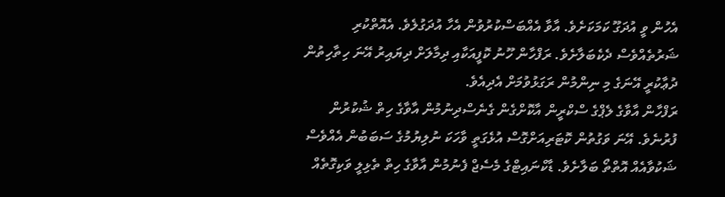އެހުން ވީ އުދަގޫ ކަމަކަށެވެ. އާވާ އެއްބަސްކުރުވުން އެހާ އުދަގުލެވެ. އެއޮތްކުރި ޝަރުތެއްވެސް ދެކެބަލާށެވެ. ރަފްހާން ހޫނު ކޮފީއަކާއި ދިމާލަށް ދިޔައިރު އޭނަ ހިތާހިތުން ދުޢާކުރީ އޭނަގެ މި ނިންމުން ރަގަޅުވުމަށް އެދިއެވެ.
ރަފްހާން އާވާގެ ލެޕްގެ ސްކްރީން އާކޮށްގެން ގެނެސްދިނުމުން އާވާގެ ހިތް ޝުކުރުން ފުރުނެވެ. އޭނަ ވަގުތުން ކޮޓަރިއަށްގޮސް އުޅެގަތީ ވާހަކަ ނުލިޔުމުގެ ސަބަބުން އެއްވެސް ޝަކުވާއެއް އޮތްތޯ ބަލާށެވެ. ޑާކްނައިޓްގެ މެސެޖް ފެނުމުން އާވާގެ ހިތް ތެޅިލީ ވަކިގޮތެއް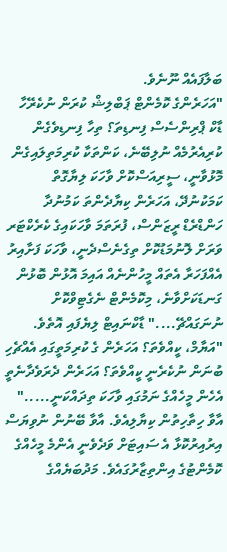ބަލާފައެއް ނޫނެވެ.
"އަހަރެންގެ ކޮމެންޓް ޕަބްލިޝް ކުރަން ނުކެރޭހާ ޑާކް ޕްރިންސެސް ފިނޑިތަ؟ ތިހާ ފިނޑިވެގެން ކުރިއެރުމެއް ނުލިބޭނެ، ކަންތަކާ ކުރިމަތިލައިގެން މޮޅުވާނީ، ސީރިއަސްކޮށް ވާހަކަ ލިޔާގޮތް ކަމަކުނުދޭ، އަހަރެން ކިޔާދެންތަ ކަމުނުދާ ހަންޑްރެޑް ރީޒަންސް، ފުރަތަމަ ވާހަކައިގެ ކެރެކްޓަރ ވަރަށް ލޮނުމަޑުކޮށް ތިގެނެސްދެނީ، ވާހަކަ ފަށާއިރު އެއްފަހަރާ އެތައް މީހުންނެއް އައިމަ އޮޅުން ބޮޅުން ގަނޑަކަށްވާނެ، މިކޮމެންޓް ނެގެޓިވްކޮށް ނުނަގައްޗޭ...." ޑާކްނައިޓް ލިޔެފައި އޮތެވެ.
"އަޔާމް، ކީއްވެތަ؟ އަހަރެން ގެ ކުރިމަތީގައި އެއްޗެހި ބުނަން ނުކެރެނީ ކީއްވެތަ؟ އަހަރެން ދެރަވެދާނެތީ އެހެން މީހެއްގެ ނަމުގައި ވާހަކަ ތިދައްކަނީ....." އާވާ ހިތާހިތުން ކިޔާލިއެވެ. އާވާ ބޭނުން ނުވިޔަސް އިރުއިރުކޮޅާ އެ ސައިޓަށް ވަދެވެނީ އެންމެ މީހެއްގެ ކޮމެންޓުގެ އިންތިޒާރުގައެވެ. މަދުބަޔެއްގެ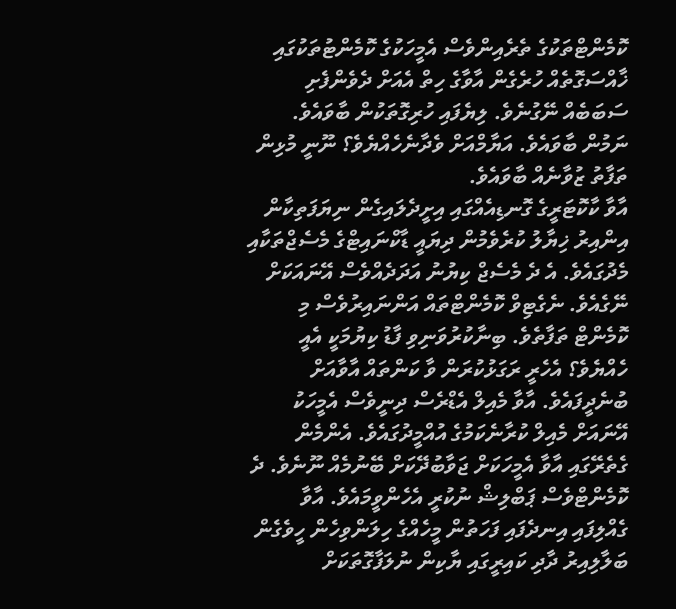ކޮމެންޓްތަކުގެ ތެރެއިންވެސް އެމީހަކުގެ ކޮމެންޓުތަކުގައި ޚާއްސަގޮތެއް ހުރެގެން އާވާގެ ހިތް އެއަށް ދެވެންފެށި ސަބަބެއް ނޭގުނެވެ. ލިޔެފައި ހުރިގޮތަކުން ބާވައެވެ. ނަމުން ބާވައެވެ. އަޔާމްއަށް ވެދާނެހެއްޔެވެ؟ ނޫނީ މުޅިން ތަފާތު ޒުވާނެއް ބާވައެވެ.
އާވާ ކާކޮޓަރީގެ ގޮނޑިއެއްގައި އިށީދެލައިގެން ނިޔަފަތިކާން އިންއިރު ޚިޔާލު ކުރެވެމުން ދިޔައީ ޑާކްނައިޓްގެ މެސެޖްތަކާއި މެދުގައެވެ. އެ ދެ މެސެޖް ކިޔުނު އަދަދެއްވެސް އޭނައަކަށް ނޭގެއެވެ. ނެގެޓިވް ކޮމެންޓްތައް އަންނައިރުވެސް މި ކޮމެންޓް ތަފާތެވެ. ބިނާކުރުވަނިވި ފާޑު ކިޔުމަކީ އެއީ ހެއްޔެވެ؟ އެހެރީ ރަގަޅުކުރަން ވާ ކަންތައް އާވާއަށް ބުނެދީފައެވެ. އާވާ މެއިލް އެޑްރެސް ދިނީވެސް އެމީހަކު އޭނައަށް މެއިލް ކުރާނެކަމުގެ އުއްމީދުގައެވެ. އެންމެން ގެތެރޭގައި އާވާ އެމީހަކަށް ޖަވާބުދޭކަށް ބޭނުމެއް ނޫނެވެ. ދެ ކޮމެންޓްވެސް ޕަބްލިޝް ނުކުރީ އެހެންވީމައެވެ. އާވާ ގެއްލިފައި އިނދެފައި ފަހަތުން މީހެއްގެ ހިލަންވިހެން ހީވެގެން ބަލާލިއިރު ދާދި ކައިރީގައި ޔާކިން ނުލަފާގޮތަކަށް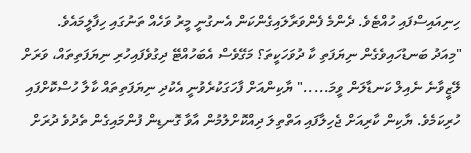ހިނިއައިސްފައި ހުއްޓެވެ. ދެންމެ ފެންވަރާލައިގެންކަން އެނގުނީ މީރު ވަހެއް ތަނުގައި ހިފާލީމައެވެ.
"މިއަދު ބަނޑުހައިވެގެން ނިޔަފަތި ކާ ދުވަހަކީތަ؟ މަގޭވެސް އެބަހުއްޓޭ ދިގުވެފައިހުރި ނިޔަފަތިތައް، ވަރަށް ލޭޒީވާނެ ނެއިލް ކަނޑާލަން ވީމަ....." ޔާކިންއަށް ފާހަގަކުރެވުނީ އެކުދި ނިޔަފަތިތައް ކާލާ ހުސްކޮށްފައި ހުރިކަމެވެ. ޔާކިން ކާރިއަށް ޖެހިލާފައި އަތްތިލަ ދިއްކޮށްލުމުން އާވާ ގޮނޑިން ފުންމައިގެން ތެދުވެ ދުރަށް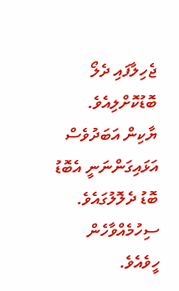ޖެހިލާފައި ދެލޯ ބޮޑުކޮށްލިއެވެ. ޔާކިން އަބަދުވެސް އަޅައިގަންނަނީ އެބޮޑު ބޮޑު ދެލޮލުގައެވެ. ސިހުމެއްވާހެން ހީވެއެވެ.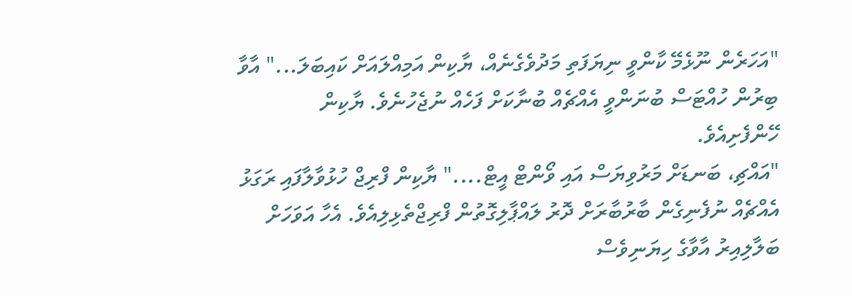"އަހަރެން ނޫޅެމޭ ކާންވީ ނިޔަފަތި މަދުވެގެނެއް، ޔާކިން އަމިއްލައަށް ކައިބަލަ..." އާވާ ބިރުން ހުއްޓަސް ބުނަންވީ އެއްޗެއް ބުނާކަށް ފަހެއް ނުޖެހުނެވެ. ޔާކިން ހޭންފެށިއެވެ.
"އައްޗި، ބަނޑަށް މަރުވިޔަސް އައި ވޯންޓް އީޓް...." ޔާކިން ފްރިޖް ހުޅުވާލާފައި ރަގަޅު އެއްޗެއް ނުފެނިގެން ބާރުބާރަށް ދޮރު ލައްޕާލިގޮތުން ފްރިޖްތެޅިލިއެވެ. އެހާ އަވަހަށް ބަލާލިއިރު އާވާގެ ހިޔަނިވެސް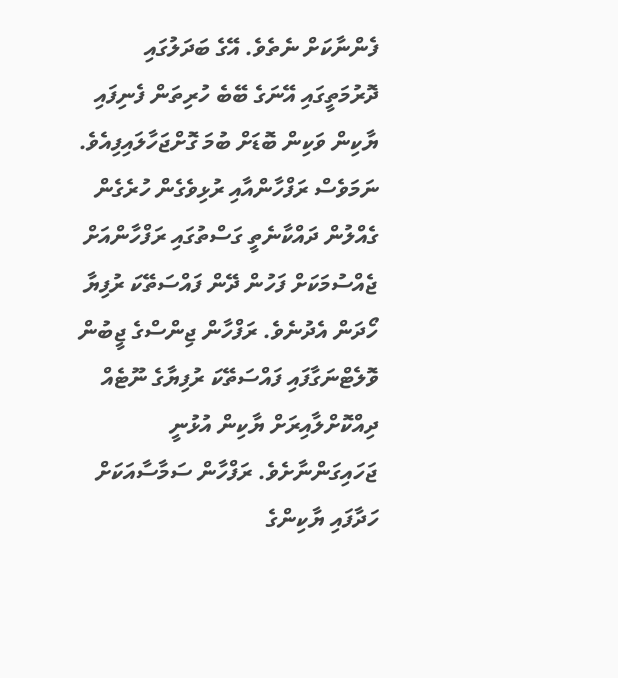ފެންނާކަށް ނެތެވެ. އޭގެ ބަދަލުގައި ދޮރުމަތީގައި އޭނަގެ ބޭބެ ހުރިތަން ފެނިފައި ޔާކިން ވަކިން ބޮޑަށް ބުމަ ގޮށްޖަހާލައިފިއެވެ. ނަމަވެސް ރަފްހާންއާއި ރުޅިވެގެން ހުރެގެން ގެއްލުން ދައްކާނެތީ ގަސްތުގައި ރަފްހާންއަށް ޖެއްސުމަކަށް ފަހުން ދޭން ފައްސަތޭކަ ރުފިޔާ ހޯދަން އެދުނެވެ. ރަފްހާން ޖިންސްގެ ޖީބުން ވޮލެޓްނަގާފައި ފައްސަތޭކަ ރުފިޔާގެ ނޫޓެއް ދިއްކޮށްލާއިރަށް ޔާކިން އުޅުނީ ޖަހައިގަންނާށެވެ. ރަފްހާން ސަމާސާއަކަށް ހަދާފައި ޔާކިންގެ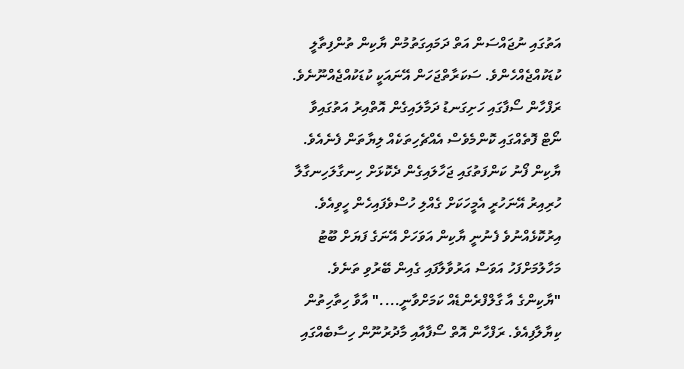އަތުގައި ނުޖައްސަން އަތް ދަމައިގަތުމުން ޔާކިން ތުންފިތާލީ ކުޑަކުއްޖެއްހެންވެ. ސަކަރާތްޖަހަން އޭނައަކީ ކުޑަކުއްޖެއްނޫނެވެ.
ރަފްހާން ސޯފާގައި ހަށިގަނޑު ދަމާލައިގެން އޮތްއިރު އަތުގައިވާ ނޯޓް ފޮތެއްގައި ކޮންމެވެސް އެއްޗެހިތަކެއް ލިޔާތަން ފެނެއެވެ. ޔާކިން ފޯނު ކަންފަތުގައި ޖަހާލައިގެން ދެކޮޅަށް ހިނގާލަހިނގާލާ ހުރިއިރު އޭނަހުރީ އެމީހަކަށް ގެއްލި ހުސްވެފައިހެން ހީވިއެވެ. އިރުކޮޅެއްނުވެ ފެނުނީ ޔާކިން އަވަހަށް އޭނަގެ ފަޔަށް ބޫޓު މަހާލުމަށްފަހު އަވަސް އަރުވާލާފައި ގެއިން ބޭރުވި ތަނެވެ.
"ޔާކިންގެ އާ ގާލްފްރެންޑެއް ކަމަށްވާނީ...." އާވާ ހިތާހިތުން ކިޔާލާފިއެވެ. ރަފްހާން އޮތް ސޯފާއާއި މާދުރުނޫން ހިސާބެއްގައި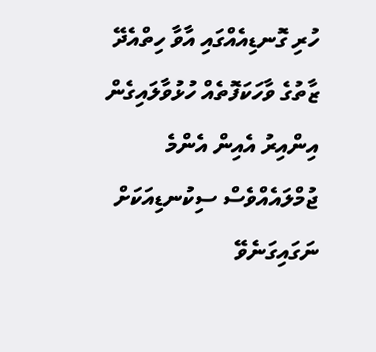ހުރި ގޮނޑިއެއްގައި އާވާ ހިތްއެދޭ ޒާތުގެ ވާހަކަފޮތެއް ހުޅުވާލައިގެން އިންއިރު އެއިން އެންމެ ޖުމްލައެއްވެސް ސިކުނޑިއަކަށް ނަގައިގަނެވޭ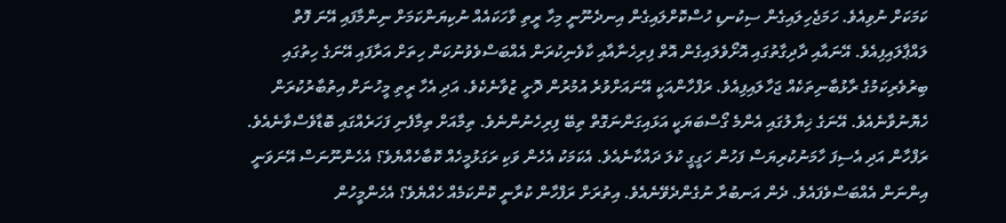ކަމަކަށް ނުވިއެވެ. ހަމަޖެހިލައިގެން ސިކުނޑި ހުސްކޮށްލައިގެން އިނދެނޫނީ މިހާ ރީތި ވާހަކައެއް ނުކިޔަންކަމަށް ނިންމާފައި އޭނަ ފޮތް ލައްޕާލައިފިއެވެ. އޭނައާއި ދާދިގާތުގައި އޮށޯވެލައިގެން އޮތް ފިރިހެނާއާއި ކާވެނިކުރަން އެއްބަސްވެވުނުކަން ހިތަށް އަރާފައި އޭނަގެ ހިތުގައި ބިރުވެރިކަމުގެ ރާޅުބާނިތަކެއް ޖަހާލައިފިއެވެ. ރަފްހާންއަކީ އޭނައަށްވުރެ އުމުރުން ދޮށީ ޒުވާނެކެވެ. އަދި އެހާ ރީތި މީހުނަށް އިތުބާރުކުރަން ހެޔޮނުވާނެއެވެ. އޭނަގެ ޚިޔާލުގައި އެންމެ ގޯސްބަޔަކީ އަޅައިގަންނަގޮތް ތިބޭ ފިރިހެނުންނެވެ. ތިމާއަށް ތިމާފެނި ފަހަރެއްގައި ބޮޑާވެސްވާނެއެވެ. ރަފްހާން އަދި އެސިފަ ހާމަނުކުރިޔަސް ފަހުން ހަގީގީ ކުލަ ދައްކާނެއެވެ. އެކަމަކު އެހެން ވަކި ރަގަޅުމީހެއް ކޮބާހެއްޔެވެ؟ އެހެންނޫނަސް އޭނަވަނީ އިންނަން އެއްބަސްވެފައެވެ. ދެން އަނބުރާ ނުގެންދެވޭނެއެވެ. އިތުރަށް ރަފްހާން ކުރާނީ ކޮންކަމެއް ހެއްޔެވެ؟ އެހެންމީހުން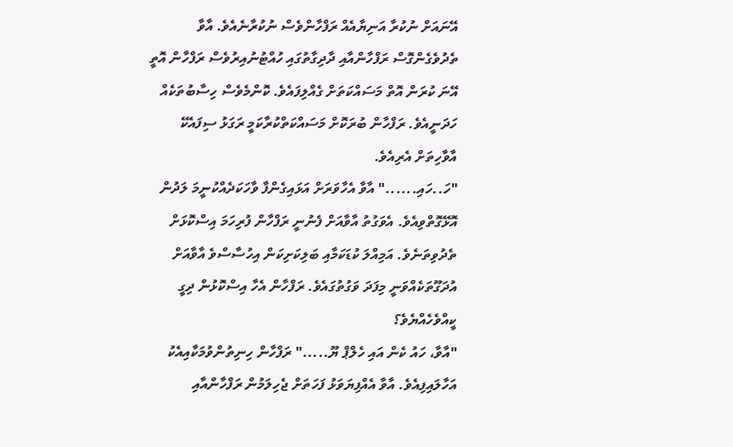އޭނައަށް ނުކުރާ އަނިޔާއެއް ރަފްހާންވެސް ނުކުރާނެއެވެ. އާވާ ތެދުވެގެންގޮސް ރަފްހާންއާއި ދާދިގާތުގައި ހުއްޓުނުއިރުވެސް ރަފްހާން އޮތީ އޭނަ ކުރަން އޮތް މަސައްކަތަށް ގެއްލިފައެވެ. ކޮންމެވެސް ހިސާބުތަކެއް ހަދަނީއެވެ. ރަފްހާން ބުރަކޮށް މަސައްކަތްކުރާކަމީ ރަގަޅު ސިފައެކޭ އާވާހިތަށް އެރިއެވެ.
"ހަ..ހައި......" އާވާ އެހާވަރަށް އަޅައިގެންފާ ވާހަކަދެއްކުނީމަ ލަދުން އޮޅޭގޮތްވިއެވެ. އެވަގުތު އާވާއަށް ފެނުނީ ރަފްހާން ފުރިހަމަ އިސްކޮޅަށް ތެދުވިތަނެވެ. އަމިއްލަ ކުޑަކަމާއި ބަލިކަށިކަން އިހުސާސްވެ އާވާއަށް އުދަގޫތަކެއްވަނީ މިފަދަ ވަގުތުގައެވެ. ރަފްހާން އެހާ އިސްކޮޅުން ދިގީ ކީއްވެހެއްޔެވެ؟
"އާވާ، ހައު ކެން އައި ހެލްޕް ޔޫ....." ރަފްހާން ހިނިތުންވުމަކާއިއެކު އަހާލައިފިއެވެ. އާވާ އެއްފިޔަވަޅު ފަހަތަށް ޖެހިލަމުން ރަފްހާންއާއި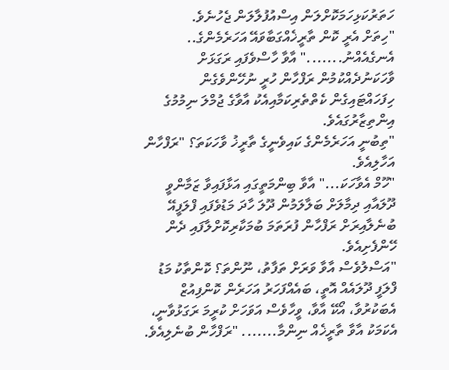ހަތަރުކަޅިހަމަކޮށްލަން އިސްއުފުލާލަން ޖެހުނެވެ.
"ހިތަށް އެރީ ކޮން ތާރީޚެއްގަބާވައޭ އަހަރެމެންގެ.. އެނގެއެއްނު......." އާވާ ހާސްވެފައި ރަގަޅަށް ވާހަކަނުދެއްކުމުން ރަފްހާން ހުރީ ނުހޭންވެގެން ހިފަހައްޓައިގެން ކެތްތެރިކަމާއިއެކު އާވާގެ ޖުމްލަ ނިމުމުގެ އިންތިޒާރުގައެވެ.
"ތިބުނީ އަހަރެމެންގެ ކައިވެނީގެ ތާރީޚު ވާހަކަތަ؟ "ރަފްހާން އަހާލިއެވެ.
"ހޫމް އެވާހަކަ..." އާވާ ބިންމަތީގައި އަޅާފައިވާ ޒަމާންވީ ދޫލައާއި ދިމާލަށް ބަލާލަމުން ދޫލަ ހާދަ މަޑުވެފައި ފްލަފީއޭ ބުނެލާއިރަށް ރަފްހާން ފުރަތަމަ ބުމަކާރިކޮށްލާފައި ދެން ހޭންފެށިއެވެ.
"އަސްލުވެސް އާވާ ވަރަށް ތަފާތު، ނޫންތަ؟ ކޮންތާކު މަޑު ފްލަފީ ދޫލައެއް އޮތީ، ބައެއްފަހަރު އަހަރެން ކޮންފިއުޒް އެބަކުރުވާ، އޯކޭ އާވާ، ވީހާވެސް އަވަހަށް ކުރީމަ ރަގަޅުވާނީ، އެކަމަކު އާވާ ތާރީޚެއް ނިންމާ....... "ރަފްހާން ބުނެލިއެވެ.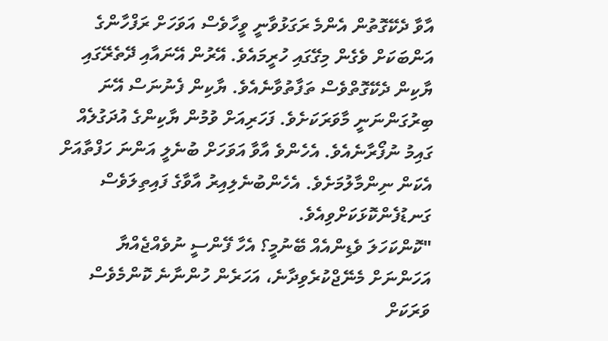އާވާ ދެކޭގޮތުން އެންމެ ރަގަޅުވާނީ ވީހާވެސް އަވަހަށް ރަފްހާންގެ އަންބަކަށް ވެގެން މިގޭގައި ހުރީމައެވެ. އޭރުން އޭނައާއި ދޭތެރޭގައި ޔާކިން ދެކޭގޮތްވެސް ތަފާތުވާނެއެވެ. ޔާކިން ފެނުނަސް އޭނަ ބިރުގަންނަނީ މާވަރަކަށެވެ. ފަހަރިއަށް ވުމުން ޔާކިންގެ އުދަގުލެއް ގައިމު ނުފޯރާނެއެވެ. އެހެންވެ އާވާ އަވަހަށް ބުނެލީ އަންނަ ހަފްތާއަށް އެކަން ނިންމާލުމަށެވެ. އެހެންބުނެލިއިރު އާވާގެ ފައިތިލަވެސް ގަނޑުފެންކޮޅަކަށްވިއެވެ.
"ކޮންކަހަލަ ވެޑިންއެއް ބޭނުމީ؟ އެހާ ފޭންސީ ނުވެއްޖެއްޔާ އަހަންނަށް މެނޭޖްކުރެވިދާނެ، އަހަރެން ހުންނާނެ ކޮންމެވެސް ވަރަކަށް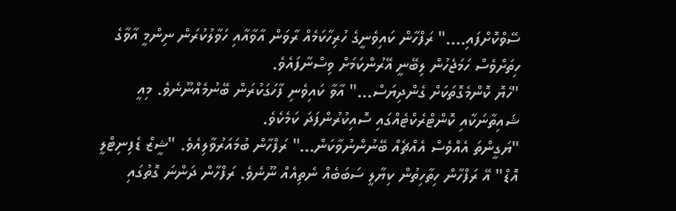ސޭވްކޮށްފައި...." ރަފްހާން ކައިވެނީގެ ހުރިހާކަމެއް ރާވަން އާވާއާއި ހަވާލުކުރަން ނިންމީ އާވާގެ ހިތަށްވެސް ހަމަޖެހުން ލިބޭނީ އޭރުންކަމަށް ވިސްނާފައެވެ.
"ހެޔޮ ކޮންމެގޮތަކަށް ގެންދިޔަސް..." އާވާ ކައިވެނި ފާހަގަކުރަން ބޭނުމެއްނޫނެވެ. މިއީ ޝައިތާނަކާއި ކޮންޓްރެކްޓެއްގައި ސޮއިކުރުންފަދަ ކަމެކެވެ.
"ޔަގީންތަ އެއްވެސް އެއްޗެއް ބޭނުންނުވާކަން..." ރަފްހާން ބުމައަރުވާލިއެވެ. "ޝީޒް ޑެފިނިޓްލީ އޮޑް" އޭ ރަފްހާން ހިތާހިތުން ކިޔާލީ ސަބަބެއް ނެތިއެއް ނޫނެވެ. ރަފްހާން ދަންނަ ގޮތުގައި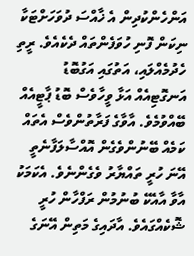އަންހެންކުދިން އެ ޚާއްސަ ދުވަހަށްޓަކާ ނިކަން ފޮނި ހުވަފެންތައް ދެކެއެވެ. ރީތި ހެދުމެއްލައި، އަތުގައި އަގުބޮޑު އަނގޮޓިއެއް އަޅާ ވީހާވެސް ބޮޑު ޕާޓީއެއް ބޭއްވުމެވެ. އާވާގެ ފަރާތުންވެސް އެތައް ކަމެއް ބޭނުންވެގެން އޮއްސާލަފާނެތީ އޭނަ ހުރީ ތައްޔާރު ވެގެންނެވެ. އެކަމަކު އާވާ އާއެކޭ ބުނުމުން ރަފްހާން ހުރީ ޝޮކެއްގައެވެ. އާދައިގެ މަތިން އޭނަގެ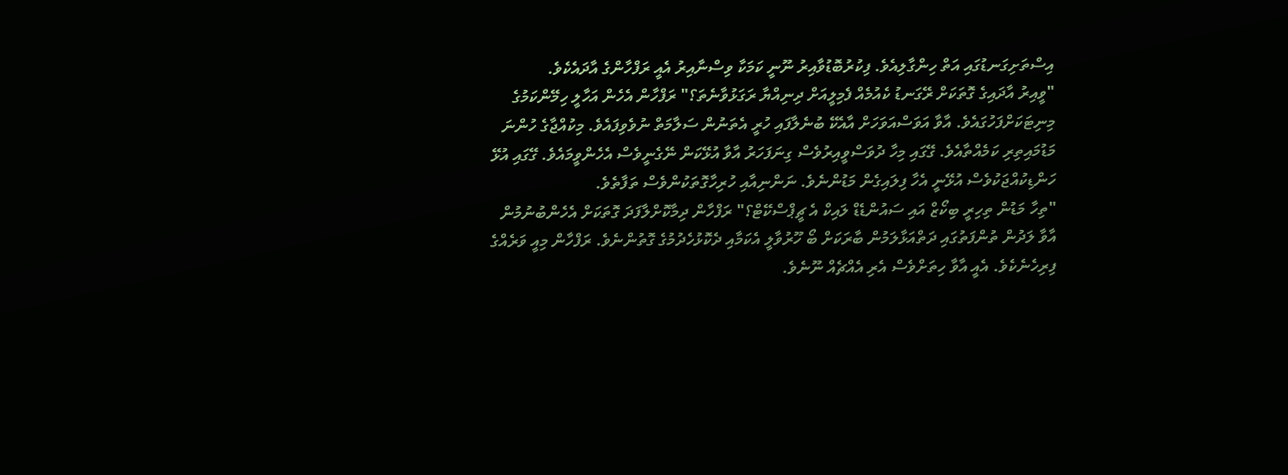އިސްތަށިގަނޑުގައި އަތް ހިންގާލިއެވެ. ފިކުރުބޮޑުވާއިރު ނޫނީ ކަމަކާ ވިސްނާއިރު އެއީ ރަފްހާންގެ އާދައެކެވެ.
"ވީއިރު އާދައިގެ ގޮތަކަށް ރޭގަނޑު ކެއުމެއް ފެމިލީއަށް ދިނިއްޔާ ރަގަޅުވާނެތަ؟" ރަފްހާން އެހެން އަހާލީ ހިމޭންކަމުގެ މިނިޓަކަށްފަހުގައެވެ. އާވާ އަވަސްއަވަހަށް އާއެކޭ ބުނެލާފައި ހުރީ އެތަނުން ސަލާމަތް ނުވެވިފައެވެ. މިކުއްޖާގެ ހުންނަ މަޑުމައިތިރި ކަމެއްތާއެވެ. ގޭގައި މިހާ ދުވަސްވީއިރުވެސް ގިނަފަހަރު އާވާ އުޅޭކަން ނޭގެނީވެސް އެހެންވީމައެވެ. ގޭގައި އުޅޭ ހަންޑިކުއްޖަކުވެސް އުޅޭނީ އެހާ ފިލައިގެން މަޑުންނެވެ. ނަންނިއާއި ހުރިހާގޮތަކުންވެސް ތަފާތެވެ.
"ތިހާ މަޑުން ތިހިރީ ބިކޯޒް އައި ސައުންޑެޑް ލައިކް އެ ޗީޕްސްކޭޓް؟" ރަފްހާން ދިމާކޮށްލާފަދަ ގޮތަކަށް އެހެންބުނުމުން އާވާ ލަދުން ތުންފަތުގައި ދަތްއަޅާލަމުން ބާރަކަށް ބޯ ހޫރުވާލީ އެކަމާއި ދެކޮޅުހެދުމުގެ ގޮތުންނެވެ. ރަފްހާން މިއީ ވަރެއްގެ ފިރިހެނެކެވެ. އެއީ އާވާ ހިތަށްވެސް އެރި އެއްޗެއް ނޫނެވެ.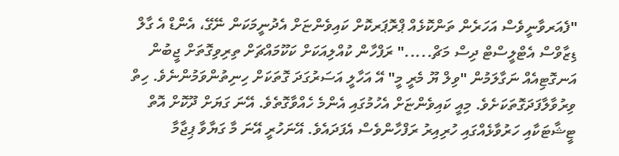"ފެއަރވާނީވެސް އަހަރެން ތަންކޮޅެއް ޕްރޮޕަރކޮށް ކައިވެންޏަށް އެދުނީމަކަން ނޭގޭ، އެންޑް އެ ގާލް ޑިޒާވްސް އެޓްލީސްޓް ދިސް މަޗް....." ރަފްހާން ކުއްލިއަކަށް ކަކޫމައްޗަށް ތިރިވިގޮތަށް ޖީބުން އަނގޮޓިއެއް ނަގާލަމުން "ވިލް ޔޫ މެރީ މީ" އޭ އަހާލީ އަސަރުގަދަ ގޮތަކަށް ހިނިތުންވަމުންނެވެ. ހިތް ވިރުވާލާފަދަގޮތަކަށެވެ. މިއީ ކައިވެންޏަށް އެހުމުގައި އެންމެ ހެއްވާގޮތެވެ. އޭނަ ގަޔަށް ދޫކޮށް އޮތް ޓީޝާޓަކާއި ހަރުވާޅެއްގައި ހުރިއިރު ރަފްހާންވެސް އެފަދައެވެ. އޭނަހުރީ އޭނަ މާ ގަޔާވާ ޕިޖާމާ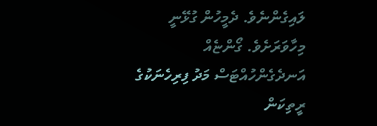ލައިގެންނެވެ. ދެމީހުން ގުޅޭނީ މިހާވަރަށެވެ. ގޯންޏެއް އަނދެގެންހުއްޓަސް މަދު ފިރިހެނަކުގެ ރީތިކަން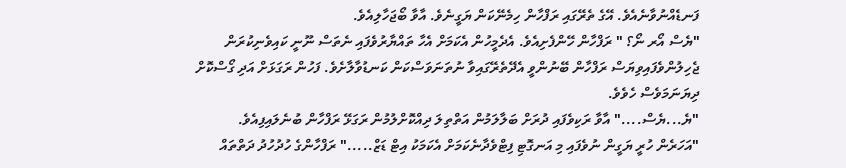ފަނޑެއްނުވާނެއެވެ. އޭގެ ތެރޭގައި ރަފްހާން ހިމެނޭކަން ޔަގީނެވެ. އާވާ ބޯޖަހާލިއެވެ.
"ޔެސް އޯރ ނޯ؟ " ރަފްހާން ހޭންފެށިއެވެ. އެދެމީހުން އެކަމަށް އެހާ ތައްޔާރުވެފައި ނެތަސް ނޫނީ ކައިވެނިކުރަން ޖެހިލުންވެފައިވިޔަސް ރަފްހާން ބޭނުންވީ އެދޭތެރޭގައިވާ ނުތަނަވަސްކަން ކަނޑުވާލާށެވެ. ފަހުން ރަގަޅަށް އަދި ގޯސްކޮށް ދިޔަނަމަވެސް ހެވެވެ.
"ޔެ...ޔެސް...." އާވާ ރަކިވެފައި ދުރަށް ބަލާލަމުން އަތްތިލަ ދިއްކޮށްލުމުން ރަގަޅޭ ރަފްހާން ބުނެލައިފިއެވެ.
"އަހަރެން ހުރީ ޔަގީން ނުވެފައި މި އަނގޮޓި ފިޓްވެދާނެކަމަށް އެކަމަކު އިޓް ޑަޒް....." ރަފްހާންގެ ހުދުހުދު ދަތްތައް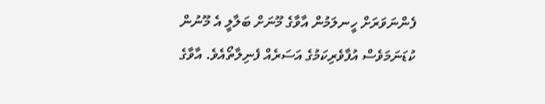ފެންނަވަރަށް ހީނލަމުން އާވާގެ މޫނަށް ބަލާލީ އެ މޫނުން ކުޑަނަމަވެސް އުފާވެރިކަމުގެ އަސަރެއް ފެނިލާތޯއެވެ. އާވާގެ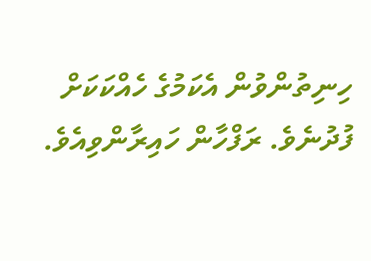ހިނިތުންވުން އެކަމުގެ ހެއްކަކަށް ފުދުނެވެ. ރަފްހާން ހައިރާންވިއެވެ.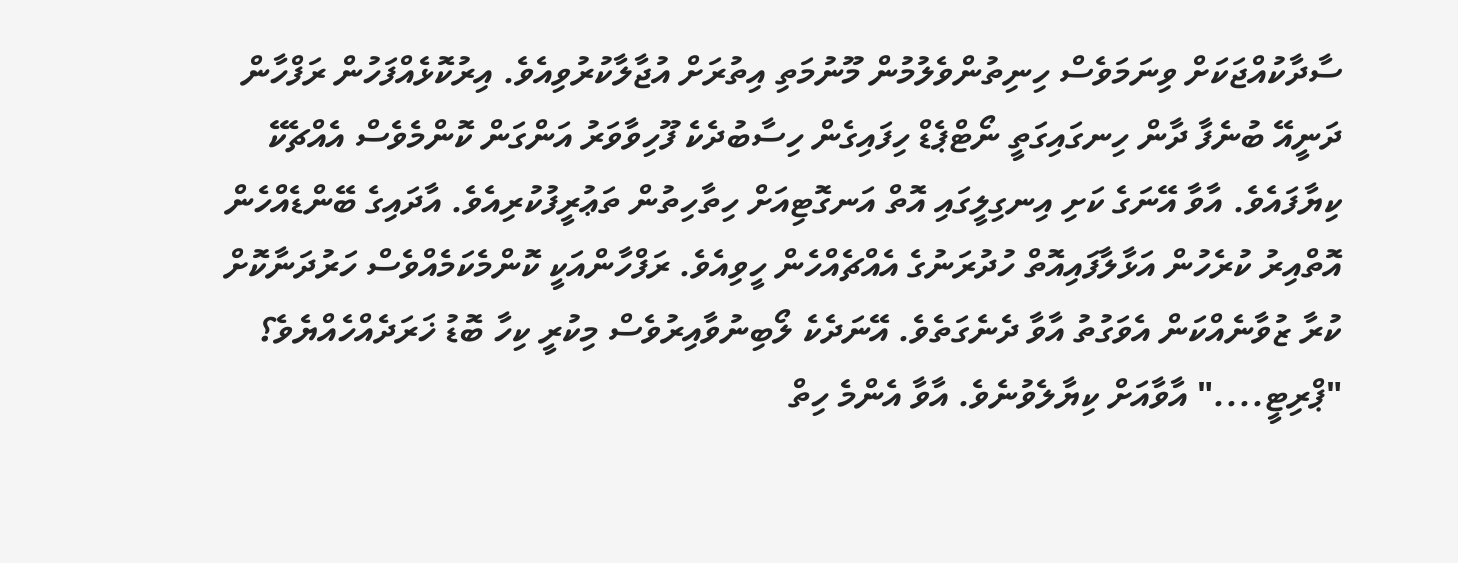ސާދާކުއްޖަކަށް ވިނަމަވެސް ހިނިތުންވެލުމުން މޫނުމަތި އިތުރަށް އުޖާލާކުރުވިއެވެ. އިރުކޮޅެއްފަހުން ރަފްހާން ދަނީއޭ ބުނެފާ ދާން ހިނގައިގަތީ ނޯޓްޕެޑް ހިފައިގެން ހިސާބުދެކެ ފޫހިވާވަރު އަންގަން ކޮންމެވެސް އެއްޗެކޭ ކިޔާފައެވެ. އާވާ އޭނަގެ ކަށި އިނގިލީގައި އޮތް އަނގޮޓިއަށް ހިތާހިތުން ތަޢުރީފުކުރިއެވެ. އާދައިގެ ބޭންޑެއްހެން އޮތްއިރު ކުރެހުން އަޅާލާފައިއޮތް ހުދުރަނުގެ އެއްޗެއްހެން ހީވިއެވެ. ރަފްހާންއަކީ ކޮންމެކަމެއްވެސް ހަރުދަނާކޮށް ކުރާ ޒުވާނެއްކަން އެވަގުތު އާވާ ދެނެގަތެވެ. އޭނަދެކެ ލޯބިނުވާއިރުވެސް މިކުރީ ކިހާ ބޮޑު ޚަރަދެއްހެއްޔެވެ؟
"ޕްރިޓީ...." އާވާއަށް ކިޔާލެވުނެވެ. އާވާ އެންމެ ހިތް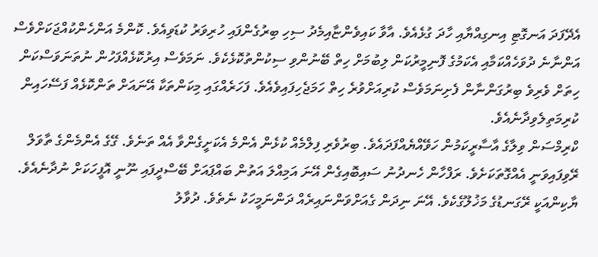އެދޭފަދަ އަނގޮޓި އިނގިއްޔާއި ހާދަ ގުޅެއެވެ. އާވާ ކައިވެންޏާއިމެދު ސިހި ބިރުގެންފައި ހުރިވަރު ކުޑަވިއެވެ. ކޮންމެ އަންހެންކުއްޖަކަށްވެސް އަންނާނެ ދުވަހެއްކަމާއި އެކަމުގެ ފޮނިމީރުކަން ލިބުމަށް ހިތް ބޭނުންވި ސިކުންތުކޮޅެކެވެ. ނަމަވެސް އިރުކޮޅެއްފަހުން ނުތަނަވަސްކަން ހިތަށް ވެރިވެ ބިރުގަންނާން ފެށިނަމަވެސް ކުރިއަށްވުރެ ހިތް ހަމަޖެހިފައިވެއެވެ. ފަހަރެއްގައި މިކަންތަކާ އޭނައަށް ތަންކޮޅެއް ފަސޭހައިން ކުރިމަތިލެވިދާނެއެވެ.
ކްރިމްސަން ވިލާގެ އާސާރީކަމުން ހަވޭއްޔެއްފަދައެވެ. ބިރުވެރި ފިލްމެއް ކުޅެން އެންމެ އެކަށީގެންވާ އެއް ތަނެވެ. ގޭގެ އެންމެންގެ ތާވަލް ރޭވިފައިވަނީ އެއްގޮތަކަށެވެ. ރަފްހާން ހެނދުނު ސައިބޮއިގެން އޭނަ އަމިއްލަ އަތުން ބައްޕައަށް ބޭސްދީފައި ނޫނީ އޮފީހަކަށް ނުދާނެއެވެ. ޔާކިންއަކީ ރޭގަނޑުގެ މަޚުލޫގެކެވެ. އޭނަ ނިދަން ގެއަށްވަންނައިރެއް ދަންނަމީހަކު ނެތެވެ. ދުވާލު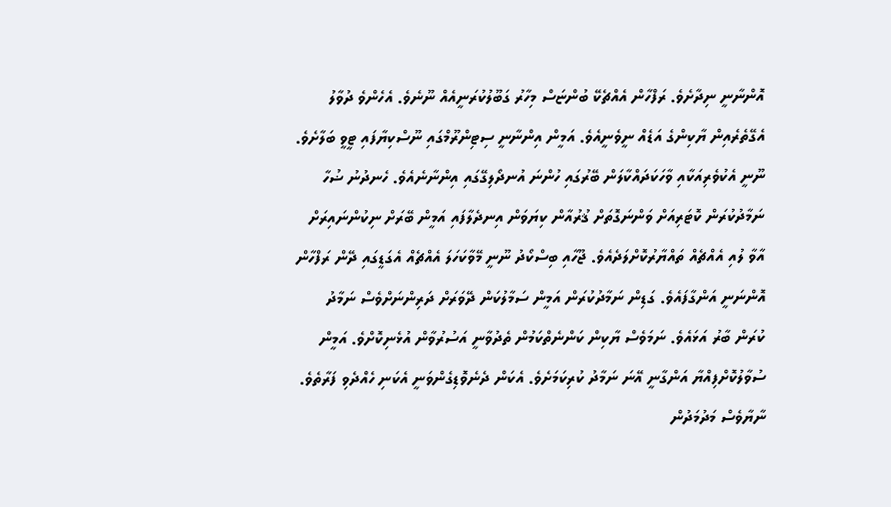އޮންނާނީ ނިދާށެވެ. ރަފްހާން އެއްޗެކޭ ބުންޏަސް މިހާރު ގަބޫލުކުރަނީއެއް ނޫނެވެ. އެހެންވެ ދުވާލު އެގޭތެރެއިން ޔާކިންގެ އަޑެއް ނީވެނީއެވެ. އަމީން އިންނާނީ ސިޓިންރޫމްގައި ނޫސްކިޔާފައި ޓީވީ ބަލާށެވެ. ނޫނީ އެކުވެރިއަކާއި ވާހަކަދައްކާލަން ބޭރުގައި ހުންނަ އުނދޯލިގޭގައި އިންނާނެއެވެ. ހެނދުނު ޟުހާ ނަމާދުކުރަން ކޮޓަރިއަށް ވަންނަގޮތަށް ޤުރުއާން ކިޔަވަން އިނދެލާފައި އަމީން ބޭރަށް ނިކުންނައިރަށް އާވާ ލުއި އެއްޗެއް ތައްޔާރުކޮށްލަދެއެވެ. ޖޫހާއި ބިސްކޯދު ނޫނީ މޭވާކަހަލަ އެއްޗެއް އެގަޑީގައި ދޭން ރަފްހާން އޮންނަނީ އަންގާފައެވެ. ގަޑިން ނަމާދުކުރަން އަމީން ސަމާލުކަން ދޭވަރަށް ދަރިންނަށްވެސް ނަމާދު ކުރަން ބާރު އަޅައެވެ. ނަމަވެސް ޔާކިން ކަންނެތްކަމުން ތެދުވާނީ އަސުރުވާން އުޅެނިކޮށްވެ. އަމީން ސުވާލުކޮށްފިއްޔާ އަންގާނީ އޭނަ ނަމާދު ކުރިކަމަށެވެ. އެކަން ދެނެވޮޑިގެންވަނީ އެކަނި ހެއްދެވި ފަރާތެވެ.
ނާޔާވެސް މަދުމަދުން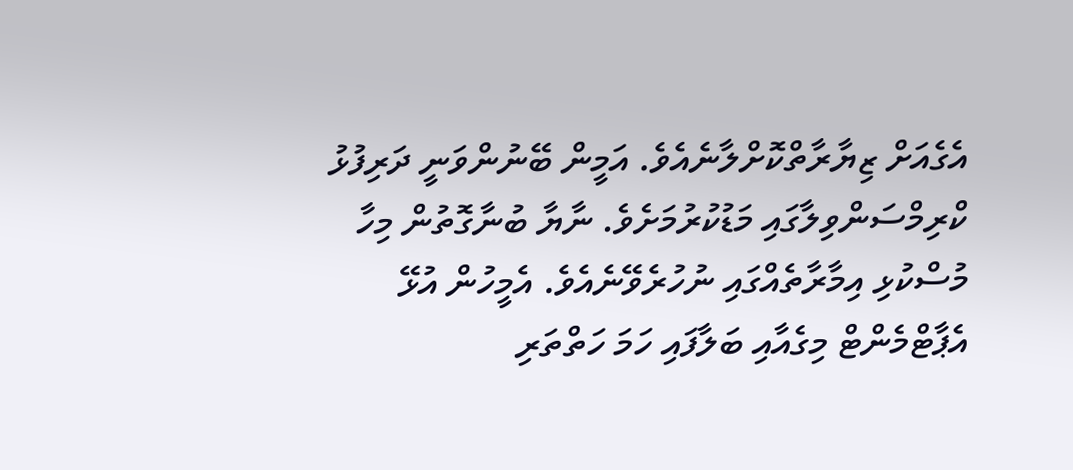އެގެއަށް ޒިޔާރާތްކޮށްލާނެއެވެ. އަމީން ބޭނުންވަނީ ދަރިފުޅު ކްރިމްސަންވިލާގައި މަޑުކުރުމަށެވެ. ނާޔާ ބުނާގޮތުން މިހާ މުސްކުޅި އިމާރާތެއްގައި ނުހުރެވޭނެއެވެ. އެމީހުން އުޅޭ އެޕާޓްމެންޓް މިގެއާއި ބަލާފައި ހަމަ ހަތްތަރި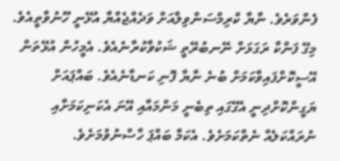ފެންވަރެވެ. ނާޔާ ކްރިމްސަންވިލާއަށް ވަދެއްޖެއްޔާ އުޅޭނީ ހޫނުވާތީއެވެ. މިގޭ ފަންކާ ރަގަޅަށް ނޭނބުރޭތީ ޝަކުވާކުރާނެއެވެ. އެމީހުން އުޅޭތަން އޭސީކޮށްފައިވާކަމަށް ބުނެ ނާޔާ ފޮނި ކަނޑާނެއެވެ. ބައްޕައަށް ޔަގީންކޮށްދިނީ އެގޭގައި ތިބެނީ މަންމައާއި އޭނަ އެކަނިކަމަށާއި ނުރައްކަލެއް ނެތްކަމަށެވެ. އެކަމާ ބައްޕަ ހާސްނުވުމަށެވެ.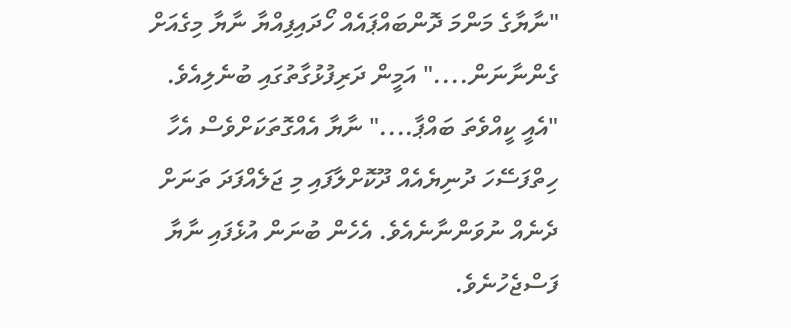"ނާޔާގެ މަންމަ ދޮންބައްޕައެއް ހޯދައިފިއްޔާ ނާޔާ މިގެއަށް ގެންނާނަން...." އަމީން ދަރިފުޅުގާތުގައި ބުނެލިއެވެ.
"އެއީ ކީއްވެތަ ބައްޕާ...." ނާޔާ އެއްގޮތަކަށްވެސް އެހާ ހިތްފަސޭހަ ދުނިޔެއެއް ދޫކޮށްލާފައި މި ޖަލެއްފަދަ ތަނަށް ދެނެއް ނުވަންނާނެއެވެ. އެހެން ބުނަން އުޅެފައި ނާޔާ ފަސްޖެހުނެވެ.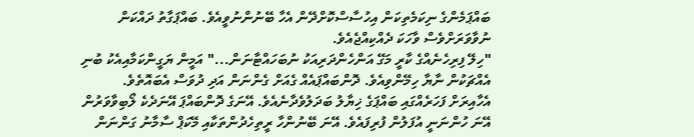ބައްޕަމެންގެ ނިކަމެތިކަން އިހުސާސްކޮށްދޭން އެހާ ބޭނުންނުވީއެވެ. ބައްޕަގާތު ދައްކަން ނުވާވަރަށްވެސް ވާހަކަ ދެއްކިއްޖެއެވެ.
"ހިލޭ ފިރިހެނެއްގެ ކާރީ މަގޭ އަންހެންދަރިއަކު ނުބަހައްޓާނަން..." އަމީން ޔަގީންކަމާއިއެކު ބުނި އެއްޗަކުން ނާޔާ ހިމޭންވިއެވެ. ދޮންބައްޕައެއް ގެއަށް ގެންނަން އަދި ދުވަސް އެބައޮތެވެ. އެހާއިރަށް ފަހަރެއްގައި ބައްޕަގެ ޚިޔާލު ބަދަލުވެދާނެއެވެ. އޭނަގެ ދޮންބައްޕަ އޭނަދެކެ ލޯބިވާވަރުން އޭނަ ހުންނަނީ އުފަލުން ފުރިފައެވެ. އޭނަ ބޭނުންހާ ރީތިހެދުންތަކާއި މޭކަޕް ސާމާނު ގަންނަން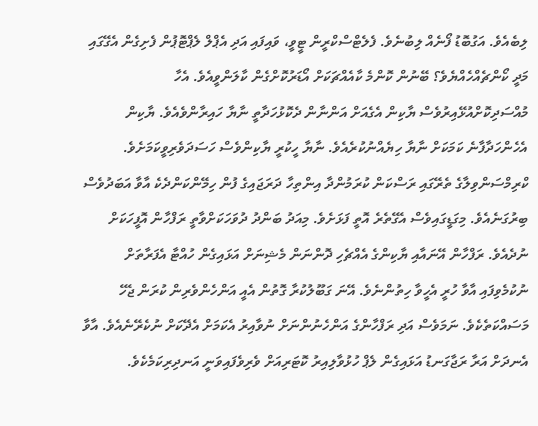ލިބެއެވެ. އަގުބޮޑު ފޯނެއް ލިބުނެވެ. ފެލެޓްސްކްރީން ޓީވީ، ވައިފައި އަދި އެޕްލް ލެޕްޓޮޕުން ފެށިގެން އެގޭގައި މަދީ ކޯންޗެއްހެއްޔެވެ؟ ބޭނުން ކޮންމެ ކާއެއްޗަކަށް އޯޑަރުކޮށްގެން ކާލަންވީއެވެ. އެހާ މުއްސަދިކޮށްއުޅޭއިރުވެސް ޔާކިން އެގެއަށް އަންނާން ދެކޮޅުހަދާތީ ނާޔާ ހައިރާންވެއެވެ. ޔާކިން އެހެންހަދާފާނެ ކަމަކަށް ނާޔާ ހިޔެއްނުކުރެއެވެ. ނާޔާ ހީކުރީ ޔާކިންވެސް ހަސަދަވެރިވީކަމަށެވެ.
ކްރިމްސަންވިލާގެ ތެރޭގައި ރަސްކަން ކުރަމުންދާ އިންތިހާ ދަރަޖައިގެ ފުން ހިމޭންކަންދެކެ އާވާ އަބަދުވެސް ބިރުގަނެއެވެ. މިގަޑީގައިވެސް އެގޭތެރެ އޮތީ ފަޅަށެވެ. މިއަދު ބަންދު ދުވަހަކަށްވާތީ ރަފްހާން އޮފީހަކަށް ނުދެއެވެ. ރަފްހާން އޭނައާއި ޔާކިންގެ އެއްޗެހި ދޮންނަން މެޝިނަށް އަޅައިގެން ހުއްޓާ އެފަރާތަށް ނުކުމެވިފައި އާވާ ހުރީ އެހީވާ ހިތުންނެވެ. އޭނަ ގަބޫލުކުރާ ގޮތުން އެއީ އަންހެންވެރިން ކުރަން ޖެހޭ މަސައްކަތެކެވެ. ނަމަވެސް އަދި ރަފްހާންގެ އަންހެނުންނަށް ނުވާއިރު އެކަމަށް އެދޭކަށް ނުކެރޭނެއެވެ. އާވާ އެނދަށް އަރާ ރަޖާގަނޑު އަޅައިގެން ލެޕް ހުޅުވާލިއިރު ކޮޓަރިއަށް ވެރިވެފައިވަނީ އަނދިރިކަމެކެވެ.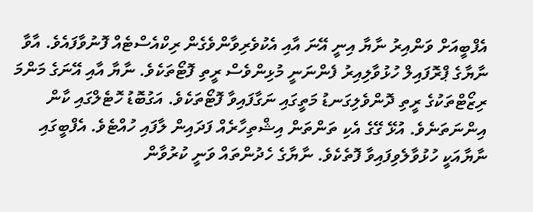އެފްބީއަށް ވަންއިރު ނާޔާ އިނީ އޭނަ އާއި އެކުވެރިވާންވެގެން ރިކްއެސްޓެއް ފޮނުވާފައެވެ. އާވާ ނާޔާގެ ޕްރޮފައިލް ހުޅުވާލިއިރު ފެންނަނީ މުޅިންވެސް ރީތި ފޮޓޯތަކެވެ. ނާޔާ އާއި އޭނަގެ މަންމަ ރިޒޯޓްތަކުގެ ރީތި ދޮންވެލިގަނޑު މަތީގައި ނަގާފައިވާ ފޮޓޯތަކެވެ. އަގުބޮޑު ހޮޓެލްގައި ކާން އިންނަތަނެވެ. އުޅޭ ގޭގެ އެކި ތަންތަން އިޝްތިހާރެއް ފަދައިން ލާފައި ހުއްޓެވެ. އެފްބީގައި ނާޔާއަކީ ހުޅުވާލެވިފައިވާ ފޮތެކެވެ. ނާޔާގެ ހެދުންތައް ވަނީ ކުރުވާން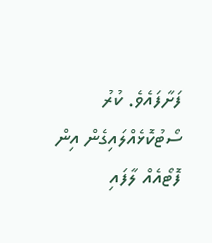ފަށާފައެވެ. ކުރު ސޯޓުކޮޅެއްލައިގެން އިން ފޮޓޯއެއް ލާފައި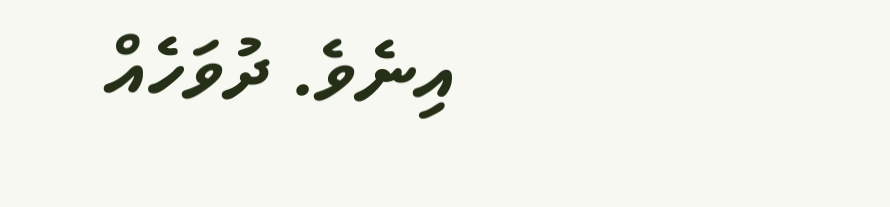އިނެވެ. ދުވަހެއް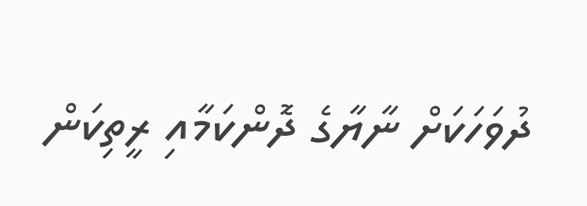ދުވަހަކަށް ނާޔާގެ ދޮންކަމާއި ރީތިކަން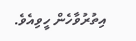އިތުރުވާހެން ހީވިއެވެ.